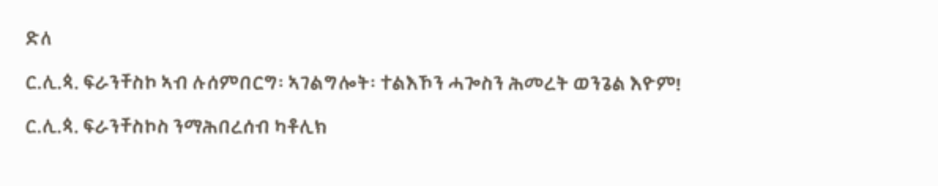ድለ

ር.ሊ.ጳ. ፍራንቸስኮ ኣብ ሉሰምበርግ፡ ኣገልግሎት፡ ተልእኾን ሓጐስን ሕመረት ወንጌል እዮም!

ር.ሊ.ጳ. ፍራንቸስኮስ ንማሕበረሰብ ካቶሊክ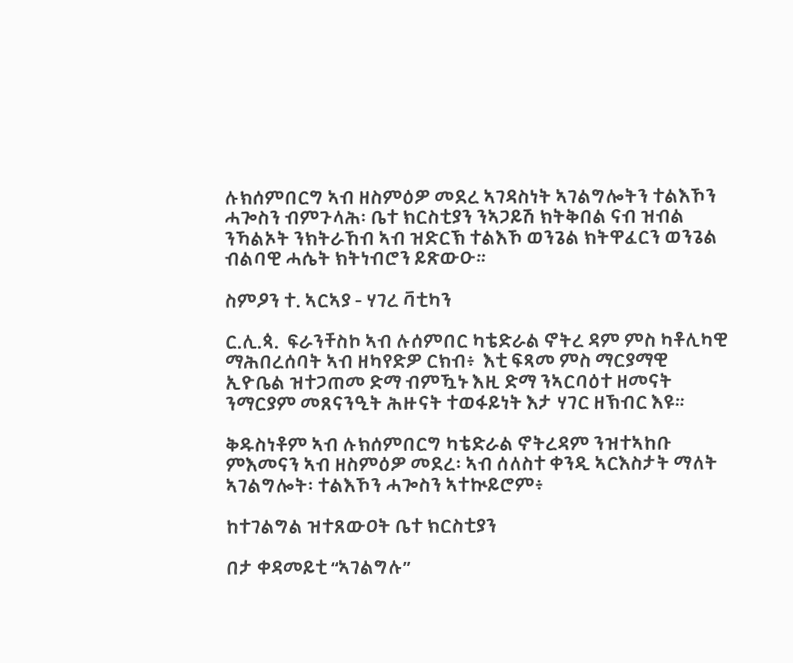ሉክሰምበርግ ኣብ ዘስምዕዎ መደረ ኣገዳስነት ኣገልግሎትን ተልእኾን ሓጐስን ብምጉላሕ፡ ቤተ ክርስቲያን ንኣጋይሽ ክትቅበል ናብ ዝብል ንኻልኦት ንክትራኸብ ኣብ ዝድርኽ ተልእኾ ወንጌል ክትዋፈርን ወንጌል ብልባዊ ሓሴት ክትነብሮን ይጽውዑ።

ስምዖን ተ. ኣርኣያ - ሃገረ ቫቲካን

ር.ሊ.ጳ.  ፍራንቸስኮ ኣብ ሉሰምበር ካቴድራል ኖትረ ዳም ምስ ካቶሊካዊ ማሕበረሰባት ኣብ ዘካየድዎ ርክብ፥  እቲ ፍጻመ ምስ ማርያማዊ ኢዮቤል ዝተጋጠመ ድማ ብምዃኑ እዚ ድማ ንኣርባዕተ ዘመናት ንማርያም መጸናንዒት ሕዙናት ተወፋይነት እታ ሃገር ዘኽብር እዩ።

ቅዱስነቶም ኣብ ሉክሰምበርግ ካቴድራል ኖትረዳም ንዝተኣከቡ ምእመናን ኣብ ዘስምዕዎ መደረ፡ ኣብ ሰለስተ ቀንዲ ኣርእስታት ማለት ኣገልግሎት፡ ተልእኾን ሓጐስን ኣተኲይሮም፥

ከተገልግል ዝተጸውዐት ቤተ ክርስቲያን

በታ ቀዳመይቲ “ኣገልግሉ”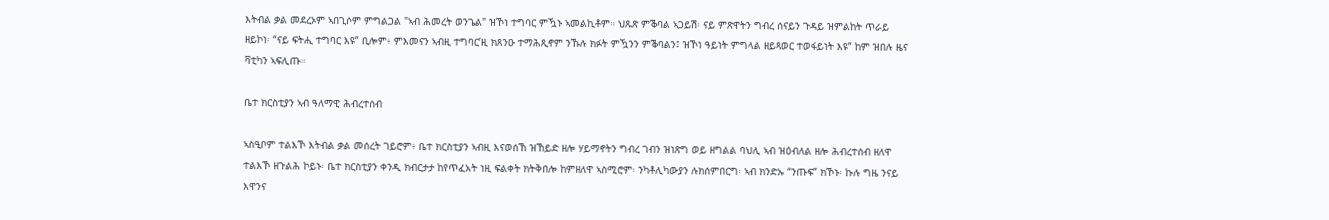እትብል ቃል መደረኦም ኣበጊሶም ምግልጋል "ኣብ ሕመረት ወንጌል" ዝኾነ ተግባር ምዃኑ ኣመልኪቶም። ህጹጽ ምቕባል ኣጋይሽ፡ ናይ ምጽዋትን ግብረ ሰናይን ጉዳይ ዝምልከት ጥራይ ዘይኮነ፡ “ናይ ፍትሒ ተግባር እዩ” ቢሎም፥ ምእመናን ኣብዚ ተግባር’ዚ ክጸንዑ ተማሕጺኖም ንኹሉ ክፉት ምዃንን ምቕባልን፤ ዝኾነ ዓይነት ምግላል ዘይጻወር ተወፋይነት እዩ” ከም ዝበሉ ዜና ቫቲካን ኣፍሊጡ።

ቤተ ክርስቲያን ኣብ ዓለማዊ ሕብረተሰብ

ኣስዒቦም ተልእኾ እትብል ቃል መሰረት ገይሮም፥ ቤተ ክርስቲያን ኣብዚ እናወሰኸ ዝኸይድ ዘሎ ሃይማኖትን ግብረ ገብን ዝነጽግ ወይ ዘግልል ባህሊ ኣብ ዝዕብለል ዘሎ ሕብረተሰብ ዘለዋ ተልእኾ ዘጉልሕ ኮይኑ፡ ቤተ ክርስቲያን ቀንዲ ክብርታታ ከየጥፈአት ነዚ ፍልቀት ክትቅበሎ ከምዘለዋ ኣስሚሮም፡ ንካቶሊካውያን ሉክሰምበርግ፡ ኣብ ክንድኡ “ንጡፍ” ክኾኑ፡ ኩሉ ግዜ ንናይ እዋንና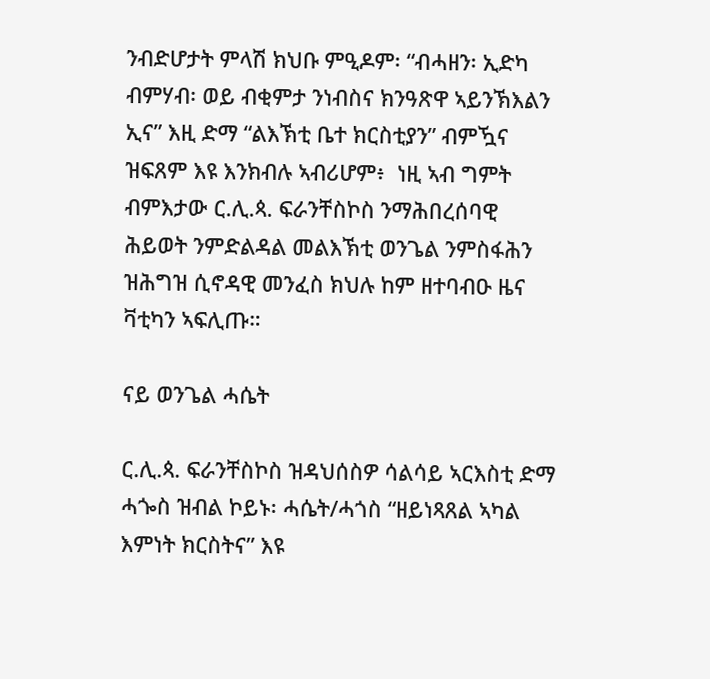ንብድሆታት ምላሽ ክህቡ ምዒዶም፡ “ብሓዘን፡ ኢድካ ብምሃብ፡ ወይ ብቂምታ ንነብስና ክንዓጽዋ ኣይንኽእልን ኢና” እዚ ድማ “ልእኽቲ ቤተ ክርስቲያን” ብምዃና ዝፍጸም እዩ እንክብሉ ኣብሪሆም፥  ነዚ ኣብ ግምት ብምእታው ር.ሊ.ጳ. ፍራንቸስኮስ ንማሕበረሰባዊ ሕይወት ንምድልዳል መልእኽቲ ወንጌል ንምስፋሕን ዝሕግዝ ሲኖዳዊ መንፈስ ክህሉ ከም ዘተባብዑ ዜና ቫቲካን ኣፍሊጡ።

ናይ ወንጌል ሓሴት

ር.ሊ.ጳ. ፍራንቸስኮስ ዝዳህሰስዎ ሳልሳይ ኣርእስቲ ድማ ሓጐስ ዝብል ኮይኑ፡ ሓሴት/ሓጎስ “ዘይነጻጸል ኣካል እምነት ክርስትና” እዩ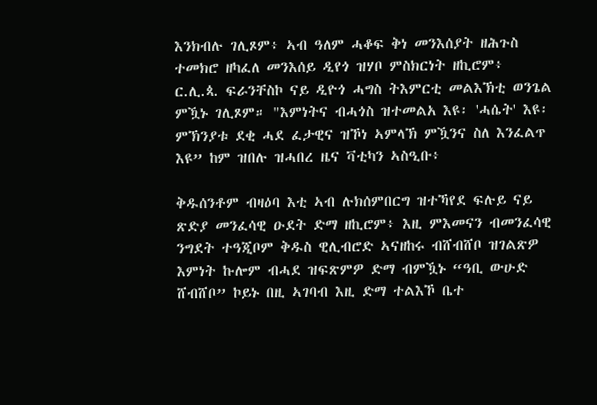እንክብሉ ገሊጾም፥ ኣብ ዓለም ሓቆፍ ቅነ መንእሰያት ዘሕጉስ ተመክሮ ዘካፈለ መንእሰይ ዲየጎ ዝሃቦ ምስክርነት ዘኪሮም፥ ር.ሊ.ጳ. ፍራንቸስኮ ናይ ዲዮጎ ሓግስ ትእምርቲ መልእኽቲ ወንጌል ምዃኑ ገሊጾም። "እምነትና ብሓጎስ ዝተመልአ እዩ፡ 'ሓሴት' እዩ፡ ምኽንያቱ ደቂ ሓደ ፈታዊና ዝኾነ ኣምላኽ ምዃንና ስለ እንፈልጥ እዩ” ከም ዝበሉ ዝሓበረ ዜና ቫቲካን ኣስዒቡ፥

ቅዱሰንቶም ብዛዕባ እቲ ኣብ ሉክሰምበርግ ዝተኻየደ ፍሉይ ናይ ጽድያ መንፈሳዊ ዑደት ድማ ዘኪሮም፥ እዚ ምእመናን ብመንፈሳዊ ንግደት ተዓጂቦም ቅዱስ ዊሊብሮድ ኣናዘከሩ ብሸብሸቦ ዝገልጽዎ እምነት ኩሎም ብሓደ ዝፍጽምዎ ድማ ብምዃኑ “ዓቢ ውሁድ ሸብሸቦ” ኮይኑ በዚ ኣገባብ እዚ ድማ ተልእኾ ቤተ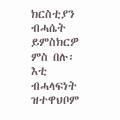ክርስቲያን ብሓሴት ይምስክርዎ ምስ በሉ፡ እቲ ብሓላፍነት ዝተዋህቦም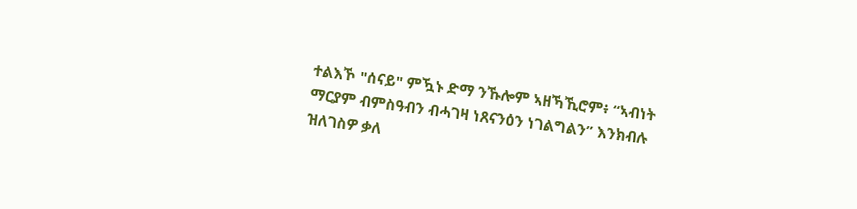ተልእኾ "ሰናይ" ምዃኑ ድማ ንኹሎም ኣዘኻኺሮም፥ “ኣብነት ማርያም ብምስዓብን ብሓገዛ ነጸናንዕን ነገልግልን” እንክብሉ ዝለገስዎ ቃለ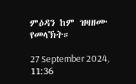ምዕዳን ከም ዝዛዘሙ የመላኽት።

27 September 2024, 11:36